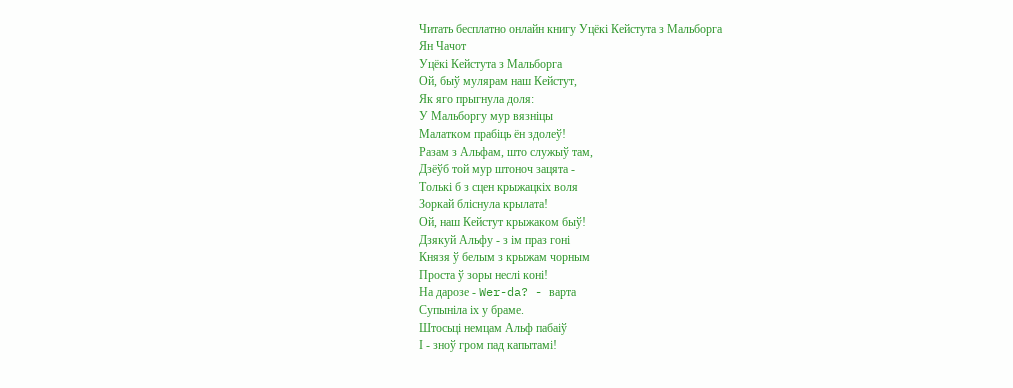Читать бесплатно онлайн книгу Уцёкі Кейстута з Мальборга
Ян Чачот
Уцёкі Кейстута з Мальборга
Ой, быў мулярам наш Кейстут,
Як яго прыгнула доля:
У Мальборгу мур вязніцы
Малатком прабіць ён здолеў!
Разам з Альфам, што служыў там,
Дзёўб той мур штоноч зацята -
Толькі б з сцен крыжацкіх воля
Зоркай бліснула крылата!
Ой, наш Кейстут крыжаком быў!
Дзякуй Альфу - з ім праз гоні
Князя ў белым з крыжам чорным
Проста ў зоры неслі коні!
На дарозе - Wer-da? - варта
Супыніла іх у браме.
Штосьці немцам Альф пабаіў
І - зноў гром пад капытамі!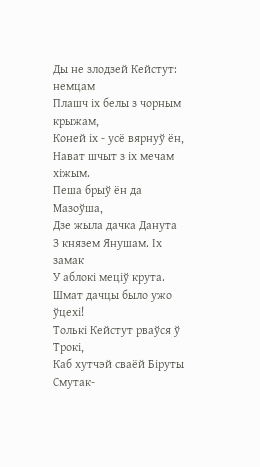Ды не злодзей Кейстут: немцам
Плашч іх белы з чорным крыжам,
Коней іх - усё вярнуў ён,
Нават шчыт з іх мечам хіжым.
Пеша брыў ён да Мазоўша,
Дзе жыла дачка Данута
З князем Янушам. Іх замак
У аблокі меціў крута.
Шмат дачцы было ужо ўцехі!
Толькі Кейстут рваўся ў Трокі,
Каб хутчэй сваёй Біруты
Смутак-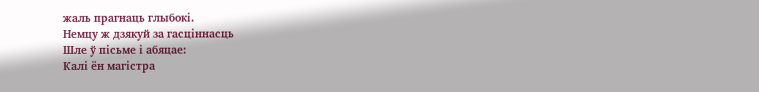жаль прагнаць глыбокі.
Немцу ж дзякуй за гасціннасць
Шле ў пісьме і абяцае:
Калі ён магістра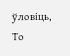ўловіць,
То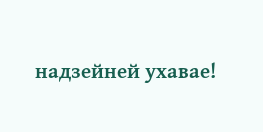надзейней ухавае!